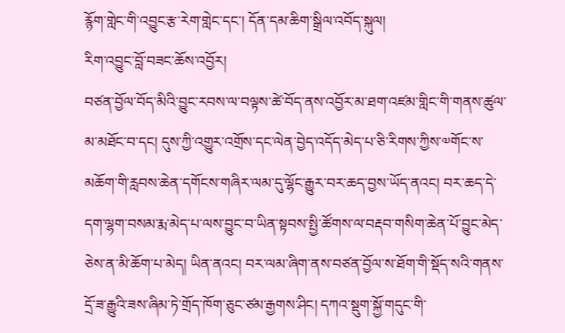རྙོག་གླེང་གི་འབྱུང་རྩ་རེག་གླེང་དང་། དོན་དམ་ཆིག་སྒྲིལ་འབོད་སྐུལ།
རིག་འབྱུང་བློ་བཟང་ཆོས་འབྱོར།
བཙན་བྱོལ་བོད་མིའི་བྱུང་རབས་ལ་བལྟས་ཚེ་བོད་ནས་འབྱོར་མ་ཐག་འཛམ་གླིང་གི་གནས་ཚུལ་མ་མཐོང་བ་དང། དུས་ཀྱི་འགྱུར་འགྲོས་དང་ལེན་བྱེད་འདོད་མེད་པ་ཅི་རིགས་ཀྱིས་༧གོང་ས་མཆོག་གི་རླབས་ཆེན་དགོངས་གཞིར་ལམ་དུ་ལྷོང་རྒྱུར་བར་ཆད་བྱས་ཡོད་ནའང། བར་ཆད་དེ་དག་ལྷག་བསམ་རྨ་མེད་པ་ལས་བྱུང་བ་ཡིན་སྟབས་སྤྱི་ཚོགས་ལ་བརྡབ་གསིག་ཆེན་པོ་བྱུང་མེད་ཅེས་ན་མི་ཆོག་པ་མེད། ཡིན་ནའང། བར་ལམ་ཞིག་ནས་བཙན་བྱོལ་ས་ཐོག་གི་སྡོད་སའི་གནས་དྲོ་ཟ་རྒྱུའི་ཟས་ཞིམ་ཏེ་གྲོད་ཁོག་ཅུང་ཙམ་རྒྱགས་ཤིང། དཀའ་སྡུག་སྐྱོ་གདུང་གི་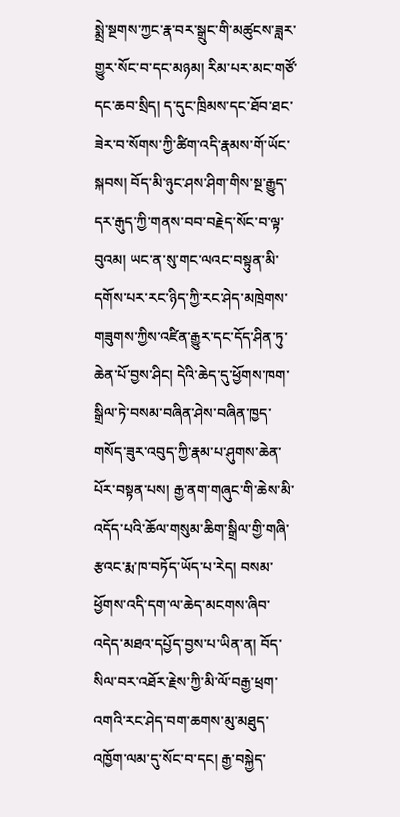སྨྲེ་སྔགས་ཀྱང་རྣ་བར་སྒྲུང་གི་མཚུངས་ཟླར་གྱུར་སོང་བ་དང་མཉམ། རིམ་པར་མང་གཙོ་དང་ཆབ་སྲིད། ད་དུང་ཁྲིམས་དང་ཐོབ་ཐང་ཟེར་བ་སོགས་ཀྱི་ཚིག་འདི་རྣམས་གོ་ཡོང་སྐབས། བོད་མི་ཉུང་ཤས་ཤིག་གིས་སྔ་རྒྱུད་དར་རྒུད་ཀྱི་གནས་བབ་བརྗེད་སོང་བ་ལྟ་བུའམ། ཡང་ན་སུ་གང་ལའང་བསྟུན་མི་དགོས་པར་རང་ཉིད་ཀྱི་རང་ཤེད་མཁྲེགས་གཟུགས་ཀྱིས་འཛིན་རྒྱུར་དང་དོད་ཤིན་ཏུ་ཆེན་པོ་བྱས་ཤིང། དེའི་ཆེད་དུ་ཕྱོགས་ཁག་སྒྲིལ་ཏེ་བསམ་བཞིན་ཤེས་བཞིན་ཁྱད་གསོད་ཟུར་འབུད་ཀྱི་རྣམ་པ་ཤུགས་ཆེན་པོར་བསྟན་པས། རྒྱ་ནག་གཞུང་གི་ཆེས་མི་འདོད་པའི་ཆོལ་གསུམ་ཆིག་སྒྲིལ་གྱི་གཞི་རྩའང་རྨ་ཁ་བཏོད་ཡོད་པ་རེད། བསམ་ཕྱོགས་འདི་དག་ལ་ཆེད་མངགས་ཞིབ་འདེད་མཐའ་དཔྱོད་བྱས་པ་ཡིན་ན། བོད་སིལ་བར་འཐོར་རྗེས་ཀྱི་མི་ལོ་བརྒྱ་ཕྲག་འགའི་རང་ཤེད་བག་ཆགས་མུ་མཐུད་འཁྱོག་ལམ་དུ་སོང་བ་དང། རྒྱ་བསྐྱེད་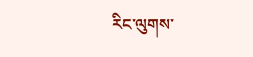རིང་ལུགས་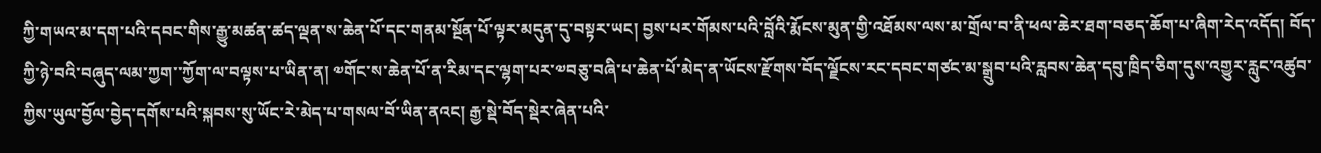ཀྱི་གཡའ་མ་དག་པའི་དབང་གིས་རྒྱུ་མཚན་ཚད་ལྡན་ས་ཆེན་པོ་དང་གནམ་སྔོན་པོ་ལྟར་མདུན་དུ་བསྟར་ཡང། བྱས་པར་གོམས་པའི་བློའི་རྨོངས་མུན་གྱི་འཐོམས་ལས་མ་གྲོལ་བ་ནི་ཕལ་ཆེར་ཐག་བཅད་ཆོག་པ་ཞིག་རེད་འདོད། བོད་ཀྱི་ཉེ་བའི་བཞུད་ལམ་ཀྱག་་ཀྱོག་ལ་བལྟས་པ་ཡིན་ན། ༧གོང་ས་ཆེན་པོ་ན་རིམ་དང་ལྷག་པར་༧བཅུ་བཞི་པ་ཆེན་པོ་མེད་ན་ཡོངས་རྫོགས་བོད་ལྗོངས་རང་དབང་གཙང་མ་སྒྲུབ་པའི་རླབས་ཆེན་དབུ་ཁྲིད་ཅིག་དུས་འགྱུར་རླུང་འཚུབ་ཀྱིས་ཡུལ་བྱོལ་བྱེད་དགོས་པའི་སྐབས་སུ་ཡོང་རེ་མེད་པ་གསལ་བོ་ཡིན་ནའང། རྒྱ་སྡེ་བོད་སྡེར་ཞེན་པའི་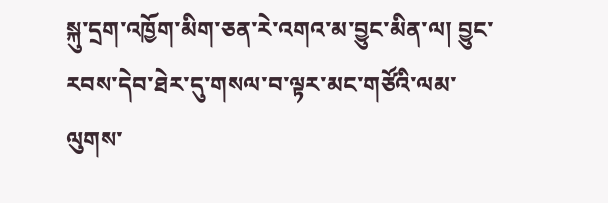སྐུ་དྲག་འཁྱོག་མིག་ཅན་རེ་འགའ་མ་བྱུང་མིན་ལ། བྱུང་རབས་དེབ་ཐེར་དུ་གསལ་བ་ལྟར་མང་གཙོའི་ལམ་ལུགས་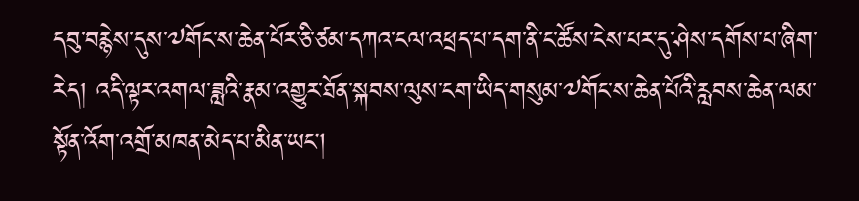དབུ་བརྙེས་དུས་༧གོང་ས་ཆེན་པོར་ཅི་ཙམ་དཀའ་ངལ་འཕྲད་པ་དག་ནི་ང་ཚོས་ངེས་པར་དུ་ཤེས་དགོས་པ་ཞིག་རེད། འདི་ལྟར་འགལ་ཟླའི་རྣམ་འགྱུར་ཐོན་སྐབས་ལུས་ངག་ཡིད་གསུམ་༧གོང་ས་ཆེན་པོའི་རླབས་ཆེན་ལམ་སྟོན་འོག་འགྲོ་མཁན་མེད་པ་མིན་ཡང།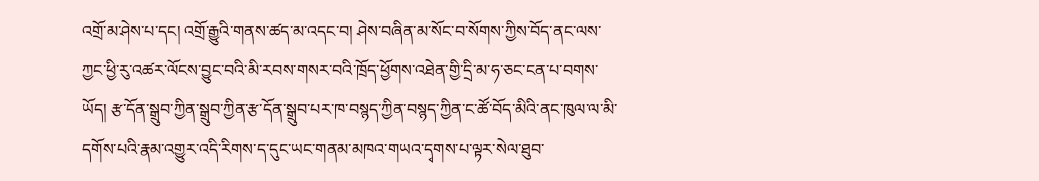འགྲོ་མ་ཤེས་པ་དང། འགྲོ་རྒྱུའི་གནས་ཚད་མ་འདང་བ། ཤེས་བཞིན་མ་སོང་བ་སོགས་ཀྱིས་བོད་ནང་ལས་ཀྱང་ཕྱི་རུ་འཚར་ལོངས་བྱུང་བའི་མི་རབས་གསར་བའི་ཁྲོད་ཕྱོགས་འཐེན་གྱི་དྲི་མ་ཧ་ཅང་ངན་པ་བགས་ཡོད། རྩ་དོན་སྒྲུབ་ཀྱིན་སྒྲུབ་ཀྱིན་རྩ་དོན་སྒྲུབ་པར་ཁ་བསྙད་ཀྱིན་བསྙད་ཀྱིན་ང་ཚོ་བོད་མིའི་ནང་ཁུལ་ལ་མི་དགོས་པའི་རྣམ་འགྱུར་འདི་རིགས་ད་དུང་ཡང་གནམ་མཁའ་གཡའ་དྭགས་པ་ལྟར་སེལ་ཐུབ་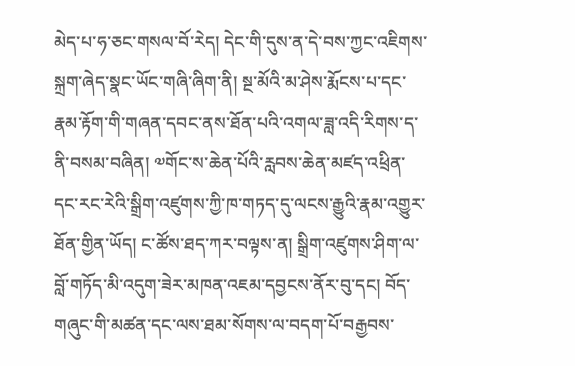མེད་པ་ཧ་ཅང་གསལ་བོ་རེད། དེང་གི་དུས་ན་དེ་བས་ཀྱང་འཇིགས་སྐྲག་ཞེད་སྣང་ཡོང་གཞི་ཞིག་ནི། སྔ་མོའི་མ་ཤེས་རྨོངས་པ་དང་རྣམ་རྟོག་གི་གཞན་དབང་ནས་ཐོན་པའི་འགལ་ཟླ་འདི་རིགས་ད་ནི་བསམ་བཞིན། ༧གོང་ས་ཆེན་པོའི་རླབས་ཆེན་མཛད་འཕྲིན་དང་རང་རེའི་སྒྲིག་འཛུགས་ཀྱི་ཁ་གཏད་དུ་ལངས་རྒྱུའི་རྣམ་འགྱུར་ཐོན་གྱིན་ཡོད། ང་ཚོས་ཐད་ཀར་བལྟས་ན། སྒྲིག་འཛུགས་ཤིག་ལ་བློ་གཏོད་མི་འདུག་ཟེར་མཁན་འཇམ་དབྱངས་ནོར་བུ་དང། བོད་གཞུང་གི་མཚན་དང་ལས་ཐམ་སོགས་ལ་བདག་པོ་བརྒྱབས་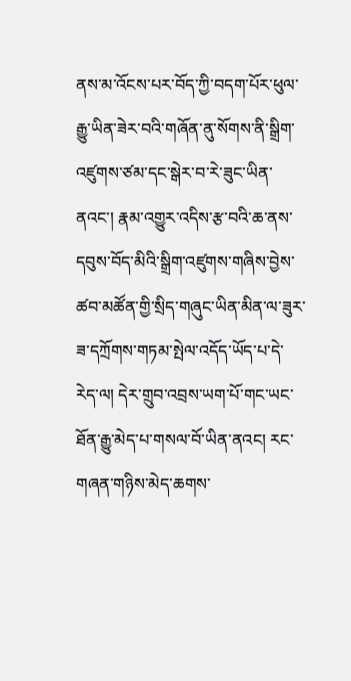ནས་མ་འོངས་པར་བོད་ཀྱི་བདག་པོར་ཕུལ་རྒྱུ་ཡིན་ཟེར་བའི་གཞོན་ནུ་སོགས་ནི་སྒྲིག་འཛུགས་ཙམ་དང་སྒེར་བ་རེ་ཟུང་ཡིན་ནའང་། རྣམ་འགྱུར་འདིས་རྩ་བའི་ཆ་ནས་དབུས་བོད་མིའི་སྒྲིག་འཛུགས་གཞིས་བྱེས་ཚབ་མཚོན་གྱི་སྲིད་གཞུང་ཡིན་མིན་ལ་ཟུར་ཟ་དཀྲོགས་གཏམ་སྤེལ་འདོད་ཡོད་པ་དེ་རེད་ལ། དེར་གྲུབ་འབྲས་ཡག་པོ་གང་ཡང་ཐོན་རྒྱུ་མེད་པ་གསལ་བོ་ཡིན་ནའང། རང་གཞན་གཉིས་མེད་ཆགས་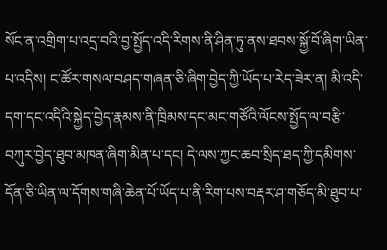སོང་ན་འགྲིག་པ་འདྲ་བའི་བྱ་སྤྱོད་འདི་རིགས་ནི་ཤིན་ཏུ་ནས་ཐབས་སྐྱོ་བོ་ཞིག་ཡིན་པ་འདིས། ང་ཚོར་གསལ་བཤད་གཞན་ཅི་ཞིག་བྱེད་ཀྱི་ཡོད་པ་རེད་ཟེར་ན། མི་འདི་དག་དང་འདིའི་སྐྱེད་བྱེད་རྣམས་ནི་ཁྲིམས་དང་མང་གཙོའི་ལོངས་སྤྱོད་ལ་བརྩི་བཀུར་བྱེད་ཐུབ་མཁན་ཞིག་མིན་པ་དང། དེ་ལས་ཀྱང་ཆབ་སྲིད་ཐད་ཀྱི་དམིགས་དོན་ཅི་ཡིན་ལ་དོགས་གཞི་ཆེན་པོ་ཡོད་པ་ནི་རིག་པས་བརྡར་ཤ་གཅོད་མི་ཐུབ་པ་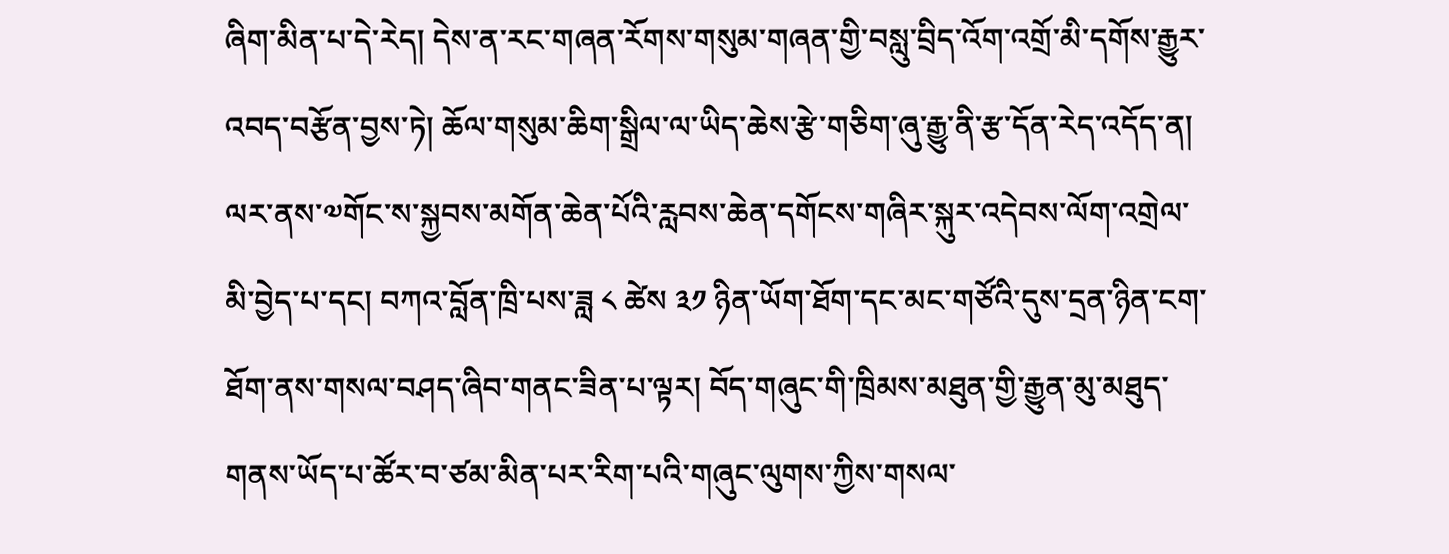ཞིག་མིན་པ་དེ་རེད། དེས་ན་རང་གཞན་རོགས་གསུམ་གཞན་གྱི་བསླུ་བྲིད་འོག་འགྲོ་མི་དགོས་རྒྱུར་འབད་བརྩོན་བྱས་ཏེ། ཆོལ་གསུམ་ཆིག་སྒྲིལ་ལ་ཡིད་ཆེས་རྩེ་གཅིག་ཞུ་རྒྱུ་ནི་རྩ་དོན་རེད་འདོད་ན། ལར་ནས་༧གོང་ས་སྐྱབས་མགོན་ཆེན་པོའི་རླབས་ཆེན་དགོངས་གཞིར་སྐུར་འདེབས་ལོག་འགྲེལ་མི་བྱེད་པ་དང། བཀའ་བློན་ཁྲི་པས་ཟླ ༨ ཚེས ༣༡ ཉིན་ཡོག་ཐོག་དང་མང་གཙོའི་དུས་དྲན་ཉིན་ངག་ཐོག་ནས་གསལ་བཤད་ཞིབ་གནང་ཟིན་པ་ལྟར། བོད་གཞུང་གི་ཁྲིམས་མཐུན་གྱི་རྒྱུན་མུ་མཐུད་གནས་ཡོད་པ་ཚོར་བ་ཙམ་མིན་པར་རིག་པའི་གཞུང་ལུགས་ཀྱིས་གསལ་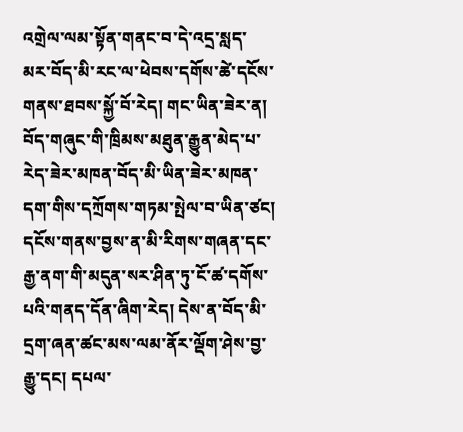འགྲེལ་ལམ་སྟོན་གནང་བ་དེ་འདྲ་སླད་མར་བོད་མི་རང་ལ་ཕེབས་དགོས་ཚེ་དངོས་གནས་ཐབས་སྐྱོ་བོ་རེད། གང་ཡིན་ཟེར་ན། བོད་གཞུང་གི་ཁྲིམས་མཐུན་རྒྱུན་མེད་པ་རེད་ཟེར་མཁན་བོད་མི་ཡིན་ཟེར་མཁན་དག་གིས་དཀྲོགས་གཏམ་སྤེལ་བ་ཡིན་ཙང། དངོས་གནས་བྱས་ན་མི་རིགས་གཞན་དང་རྒྱ་ནག་གི་མདུན་སར་ཤིན་ཏུ་ངོ་ཚ་དགོས་པའི་གནད་དོན་ཞིག་རེད། དེས་ན་བོད་མི་དྲག་ཞན་ཚང་མས་ལམ་ནོར་ལྡོག་ཤེས་བྱ་རྒྱུ་དང། དཔལ་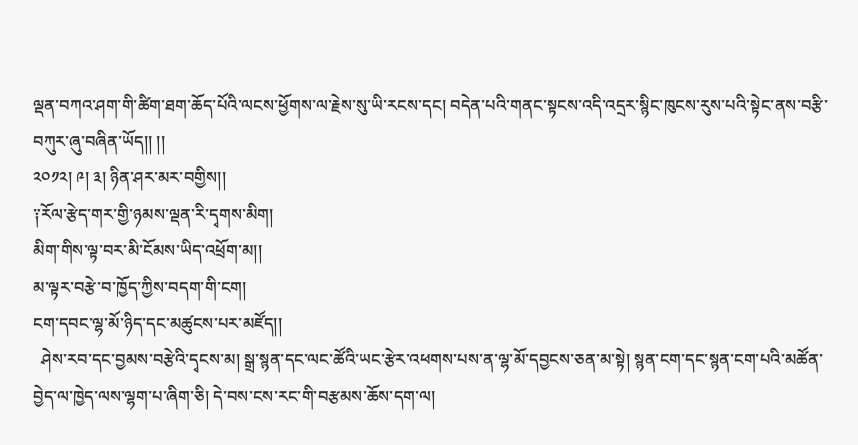ལྡན་བཀའ་ཤག་གི་ཚིག་ཐག་ཆོད་པོའི་ལངས་ཕྱོགས་ལ་རྗེས་སུ་ཡི་རངས་དང། བདེན་པའི་གནང་སྟངས་འདི་འདྲར་སྙིང་ཁུངས་རུས་པའི་སྟེང་ནས་བརྩི་བཀུར་ཞུ་བཞིན་ཡོད།། །།
༢༠༡༢། ༩། ༣། ཉིན་ཤར་མར་བགྱིས།།
༑རོལ་རྩེད་གར་གྱི་ཉམས་ལྡན་རི་དྭགས་མིག།
མིག་གིས་ལྟ་བར་མི་ངོམས་ཡིད་འཕྲོག་མ།།
མ་ལྟར་བརྩེ་བ་ཁྱོད་ཀྱིས་བདག་གི་ངག།
ངག་དབང་ལྷ་མོ་ཉིད་དང་མཚུངས་པར་མཛོད།།
  ཤེས་རབ་དང་བྱམས་བརྩེའི་དྭངས་མ། སྒྲ་སྙན་དང་ལང་ཚོའི་ཡང་རྩེར་འཕགས་པས་ན་ལྷ་མོ་དབྱངས་ཅན་མ་སྟེ། སྙན་ངག་དང་སྙན་ངག་པའི་མཚོན་བྱེད་ལ་ཁྱེད་ལས་ལྷག་པ་ཞིག་ཅི། དེ་བས་ངས་རང་གི་བརྩམས་ཆོས་དག་ལ།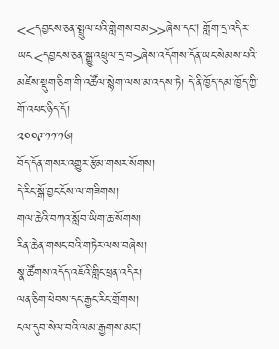<<དབྱངས་ཅན་སྤྲུལ་པའི་གླེགས་བམ>>ཞེས་དང། གློག་དྲ་འདིར་ཡང<དབྱངས་ཅན་སྒྱུ་འཕྲུལ་དྲ་བ>ཞེས་འདོགས་དོན་ཡང་སེམས་པའི་མཛེས་སྡུག་ཅིག་གི་འཚོལ་སྙེག་ལས་མ་འདས་ཏེ། དེ་ནི་ཁྱོད་དམ་ཁྱོད་ཀྱི་གོ་འཕང་ཉིད་དོ།
༢༠༠༩་༡༡་༡༦།
བོད་དོན་གསར་འགྱུར་རྩོམ་གསར་སོགས།
དེ་རིང་སྒོ་བྱང་ངོས་ལ་གཟིགས།
གལ་ཆེའི་བཀའ་སློབ་ཡིག་ཆ་སོགས།
རིན་ཆེན་གསང་བའི་གཏེར་ལས་བཞེས།
སྣ་ཚོགས་འདོད་འཇོའི་གླིང་ཕྲན་འདིར།
ལན་ཅིག་ཕེབས་དང་རྒྱང་རིང་གྲོགས།
ངལ་དུབ་སེལ་བའི་ལམ་རྒྱགས་མང།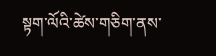སྟག་ལོའི་ཚེས་གཅིག་ནས་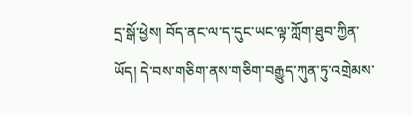དྲ་སྒོ་ཕྱེས། བོད་ནང་ལ་ད་དུང་ཡང་ལྟ་ཀློག་ཐུབ་ཀྱིན་ཡོད། དེ་བས་གཅིག་ནས་གཅིག་བརྒྱུད་ཀུན་ཏུ་འགྲེམས་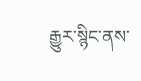རྒྱུར་སྙིང་ནས་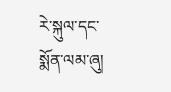རེ་སྐུལ་དང་སྨོན་ལམ་ཞུ།